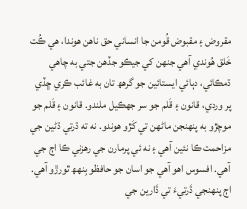مقروض ۽ مقبوض قُومن جا انساني حق ناهن هوندا، هي ڪُت خَلق هُوندي آهي جنهن کي جيڪو جڏهن جتي به چاهي ڌمڪائي، دٻائي ايستائين جو گرهھ تان به غائب ڪري ڇڏي پر وردي، قانون ۽ قَلم جو سر جهڪيل ملندو. قانون ۽ قَلم جو موچڙو به پنهنجن ماڻهن تي کَڙو هوندو. نه ته ڌرتي ڌڻين جي مزاحمت ڪا نئين آهي ۽ نه ئي پرمارن جي رهزني ڪا اڄ جي آهي. افسوس اهو آهي جو اسان جو حافظو بِنهھ ٿورڙو آهي. اڄ پنهنجي ڌَرتيءَ تي ڌَارين جي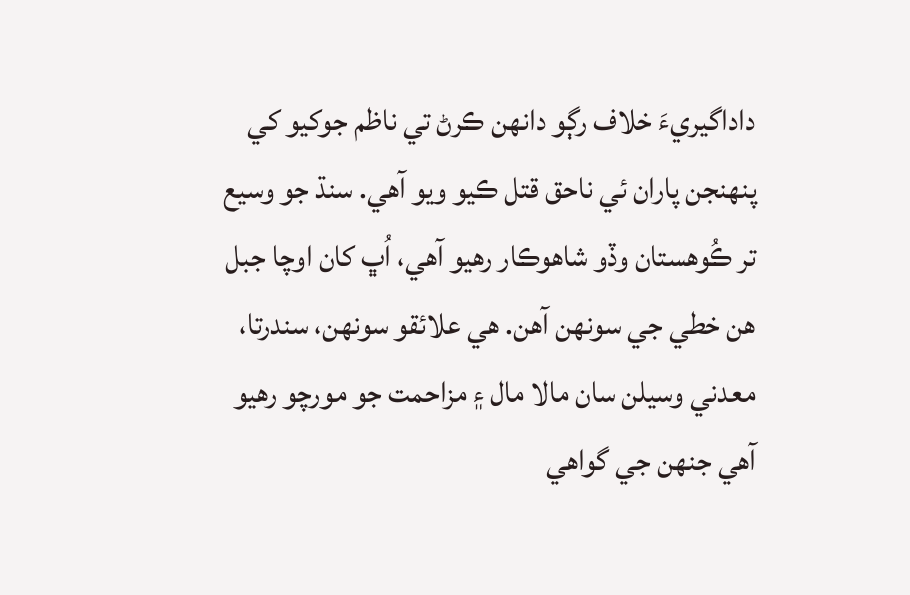داداگيريءَ خلاف رڳو دانهن ڪرڻ تي ناظم جوکيو کي پنهنجن پاران ئي ناحق قتل ڪيو ويو آهي. سنڌ جو وسيع تر ڪُوھستان وڏو شاهوڪار رهيو آهي، اُڀ کان اوچا جبل ھن خطي جي سونھن آھن. ھي علائقو سونهن، سندرتا، معدني وسيلن سان مالا مال ۽ مزاحمت جو مورچو رھيو آھي جنھن جي گواھي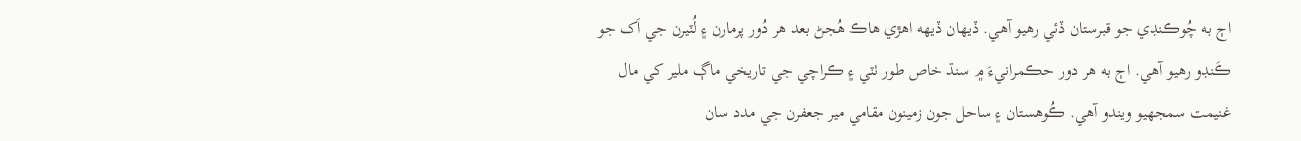اڄ به چُوڪنڊي جو قبرستان ڏئي رھيو آھي. ڏيهان ڏيھه اهڙي هاڪ هُجڻ بعد هر دُور پرمارن ۽ لُٽيرن جي اَک جو ڪَنڊو رهيو آهي. اڄ به هر دور حڪمرانيءَ ۾ سنڌ خاص طور ٺٽي ۽ ڪراچي جي تاريخي ماڳ ملير کي مال غنيمت سمجهيو ويندو آهي. ڪُوهستان ۽ ساحل جون زمينون مقامي مير جعفرن جي مدد سان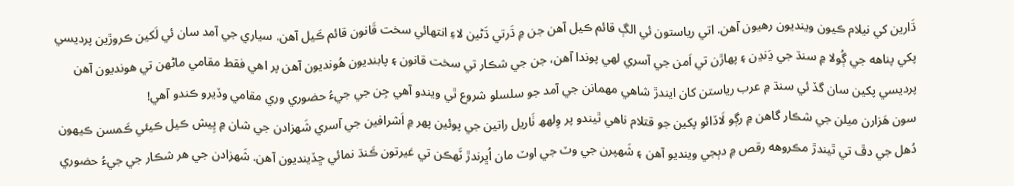ڌَارين کي نيلام ڪيون وينديون رهيون آهن. اتي رياستون ئي الڳ قائم ڪيل آهن جن ۾ ڌَرتي ڌَڻين لاءِ انتهائي سخت قَانون قائم ڪَيل آهن. سياري جي آمد سان ئي لَکين ڪروڙين پرديسي پکي پناھه جي ڳُولا ۾ سنڌ جي ڍَنڍن ۽ پهاڙن تي اَمن جي آسري لهي پوندا آهن، جن جي شڪار تي سخت قانون ۽ پابنديون هُونديون آهن پر اهي فقط مقامي ماڻهن تي هونديون آهن پرديسي پکين سان گڏ ئي سنڌ ۾ عرب رياستن کان ايندڙ شاهي مهمانن جي آمد جو سلسلو شروع ٿي ويندو آهي جِن جي جيءُ حضوري وري مقامي وڏيرو ڪندو آهي!
سون هَزارن ميلن جي شڪار گاهن ۾ رڳو لَاڏائو پکين جو قتلام ناهي ٿيندو پر وِلهھ ٺَاريل راتين جي پوئين پهر ۾ اَشرافين جي آسري شَهزادن جي شان ۾ پِيش ڪيل ڪيئي ڪَمسن ڪيهون دُهل جي دڦ تي ٿيندڙ مڪروھه رقص ۾ دٻجي وينديو آهن ۽ شَهپرن جي وٽ جي اوٽ مان اُڀرندڙ ٽَهڪن تي غيرتون ڪَنڌ نمائي ڇڏينديون آهن. شَهزادن جي هر شڪار جي جيءُ حضوري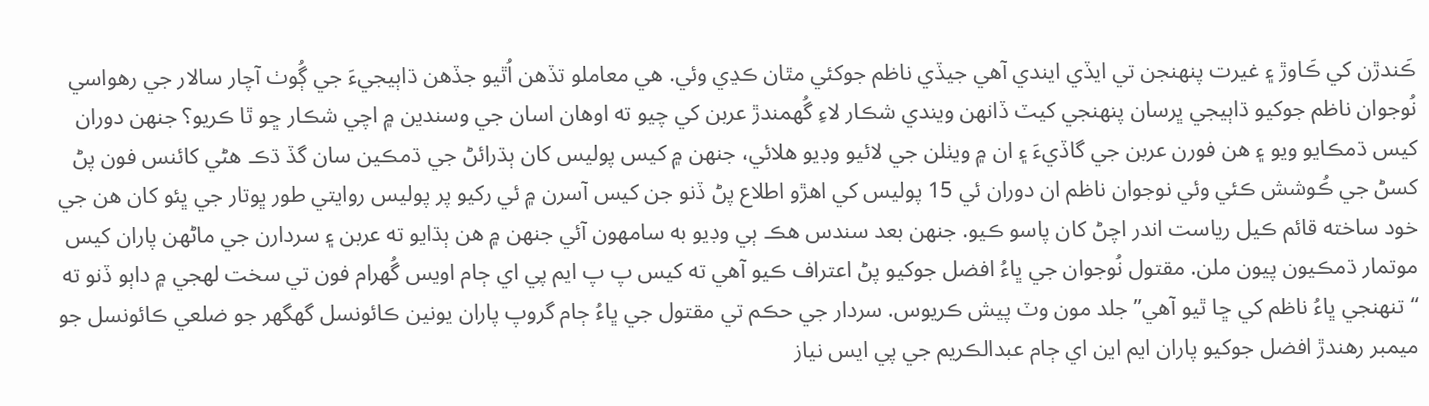ڪَندڙن کي ڪَاوڙ ۽ غيرت پنهنجن تي ايڏي ايندي آهي جيڏي ناظم جوکئي مٿان ڪڍي وئي. هي معاملو تڏهن اُٿيو جڏهن ڌاٻيجيءَ جي ڳُوٺ آچار سالار جي رهواسي نُوجوان ناظم جوکيو ڌاٻيجي ڀرسان پنهنجي کيٽ ڏانهن ويندي شڪار لاءِ گُهمندڙ عربن کي چيو ته اوهان اسان جي وسندين ۾ اچي شڪار ڇو ٿا ڪريو؟ جنهن دوران کيس ڌمڪايو ويو ۽ هن فورن عربن جي گاڏيءَ ۽ ان ۾ ويٺلن جي لائيو وڊيو هلائي، جنهن ۾ کيس پوليس کان ٻڌرائڻ جي ڌمڪين سان گڏ ڌڪ هڻي کائنس فون پڻ کسڻ جي ڪُوشش ڪئي وئي نوجوان ناظم ان دوران ئي 15 پوليس کي اھڙو اطلاع پڻ ڏنو جن کيس آسرن ۾ ئي رکيو پر پوليس روايتي طور ڀوتار جي ڀئو کان ھن جي خود ساخته قائم ڪيل رياست اندر اچڻ کان پاسو ڪيو. جنهن بعد سندس هڪ ٻي وڊيو به سامهون آئي جنهن ۾ هن ٻڌايو ته عربن ۽ سردارن جي ماڻھن پاران کيس موتمار ڌمڪيون پيون ملن. مقتول نُوجوان جي ڀاءُ افضل جوکيو پڻ اعتراف ڪيو آهي ته کيس پ پ ايم پي اي ڄام اويس گُهرام فون تي سخت لهجي ۾ داٻو ڏنو ته “تنهنجي ڀاءُ ناظم کي ڇا ٿيو آهي” جلد مون وٽ پيش ڪريوس. سردار جي حڪم تي مقتول جي ڀاءُ ڄام گروپ پاران يونين ڪائونسل گهگهر جو ضلعي ڪائونسل جو ميمبر رهندڙ افضل جوکيو پاران ايم اين اي ڄام عبدالڪريم جي پي ايس نياز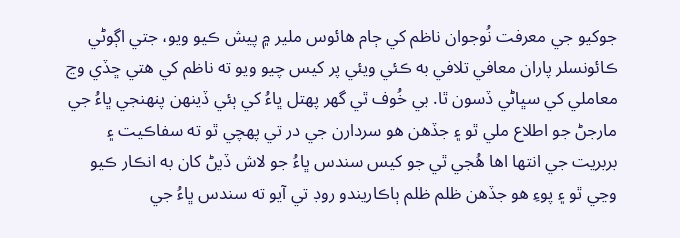جوکيو جي معرفت نُوجوان ناظم کي ڄام هائوس ملير ۾ پيش ڪيو ويو، جتي اڳوڻي ڪائونسلر پاران معافي تلافي به ڪئي ويئي پر کيس چيو ويو ته ناظم کي هتي ڇڏي وڃ معاملي کي سڀاڻي ڏسون ٿا. بي خُوف ٿي گهر پهتل ڀاءُ کي ٻئي ڏينهن پنهنجي ڀاءُ جي مارجڻ جو اطلاع ملي ٿو ۽ جڏهن هو سردارن جي در تي پهچي ٿو ته سفاڪيت ۽ بربريت جي انتها اھا هُجي ٿي جو کيس سندس ڀاءُ جو لاش ڏيڻ کان به انڪار ڪيو وڃي ٿو ۽ پوءِ هو جڏهن ظلم ظلم ٻاڪاريندو روڊ تي آيو ته سندس ڀاءُ جي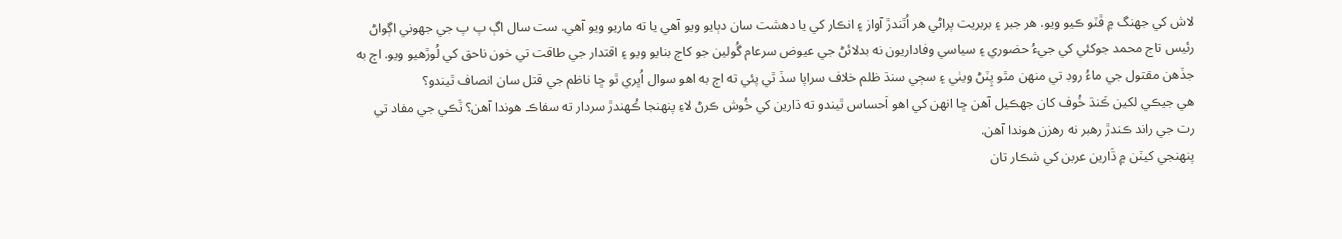لاش کي جھنگ ۾ ڦٽو ڪيو ويو. ھر جبر ۽ بربريت پراڻي هر اُٿندڙ آواز ۽ انڪار کي يا دهشت سان دٻايو ويو آهي يا ته ماريو ويو آهي. ست سال اڳ پ پ جي جهوني اڳواڻ رئيس تاج محمد جوکئي کي جيءُ حضوري ۽ سياسي وفاداريون نه بدلائڻ جي عيوض سرعام گُولين جو کاڄ بنايو ويو ۽ اقتدار جي طاقت تي خون ناحق کي لُوڙھيو ويو. اڄ به جڏهن مقتول جي ماءُ روڊ تي منهن مٿو پِٽڻ ويٺي ۽ سڄي سنڌ ظلم خلاف سراپا سڏ ٿي پئي ته اڄ به اهو سوال اُڀري ٿو ڇا ناظم جي قتل سان انصاف ٿيندو؟
هي جيڪي لکين ڪَنڌ خُوف کان جهڪيل آهن ڇا انهن کي اهو اَحساس ٿيندو ته ڌارين کي خُوش ڪرڻ لاءِ پنهنجا ڪُهندڙ سردار ته سفاڪ هوندا آهن؟ ٽَڪي جي مفاد تي رت جي راند ڪندڙ رهبر نه رهزن هوندا آهن.
پنهنجي کيٽن ۾ ڌَارين عربن کي شڪار تان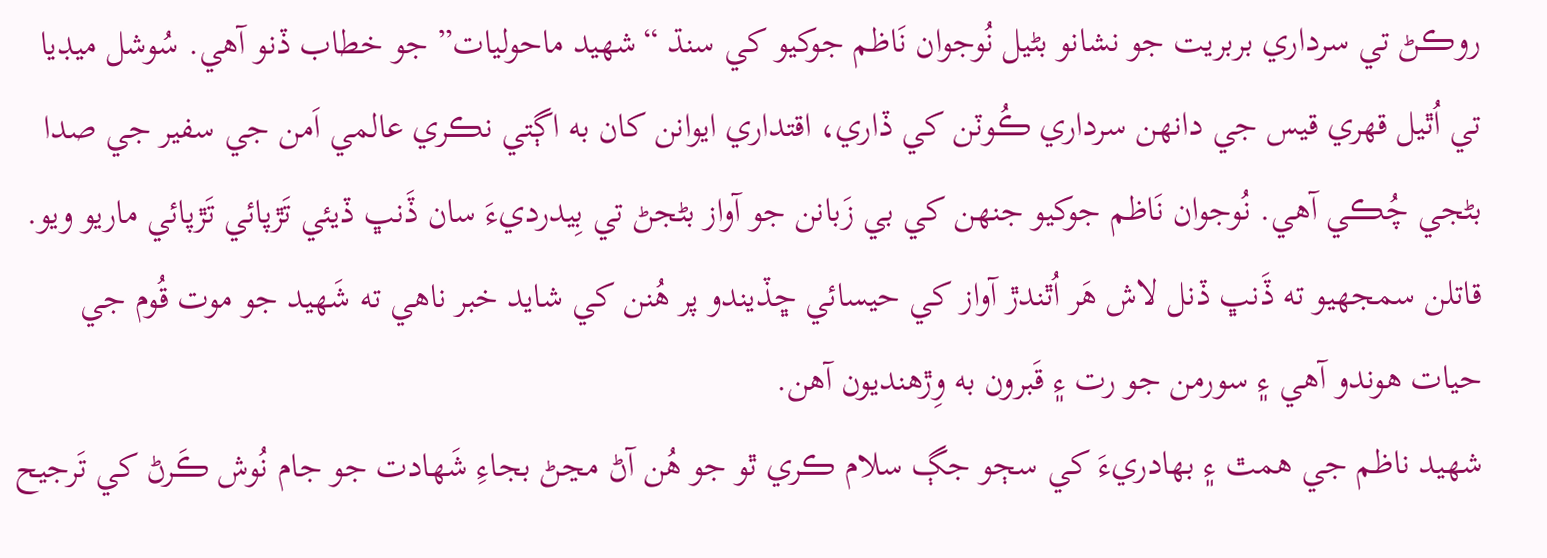روڪڻ تي سرداري بربريت جو نشانو بڻيل نُوجوان نَاظم جوکيو کي سنڌ “شهيد ماحوليات” جو خطاب ڏنو آهي. سُوشل ميڊيا تي اُٿيل قهري قيس جي دانهن سرداري ڪُوٽن کي ڏاري، اقتداري ايوانن کان به اڳتي نڪري عالمي اَمن جي سفير جي صدا بڻجي چُڪي آهي. نُوجوان نَاظم جوکيو جنهن کي بي زَبانن جو آواز بڻجڻ تي بِيدرديءَ سان ڏَنڀ ڏيئي تَڙپائي تَڙپائي ماريو ويو. قاتلن سمجهيو ته ڏَنڀ ڏنل لاش هَر اُٿندڙ آواز کي حيسائي ڇڏيندو پر هُنن کي شايد خبر ناهي ته شَهيد جو موت قُوم جي حيات هوندو آهي ۽ سورمن جو رت ۽ قَبرون به وِڙهنديون آهن.
شهيد ناظم جي همٿ ۽ بهادريءَ کي سڄو جڳ سلام ڪري ٿو جو هُن آڻ مڃڻ بجاءِ شَهادت جو جام نُوش ڪَرڻ کي تَرجيح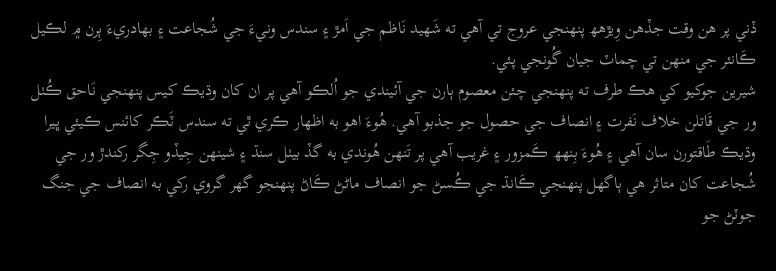ڏني پر هن وقت جڏهن وِيڙهھ پنهنجي عروج تي آهي ته شَهيد نَاظم جي اَمڙ ۽ سندس ونيءَ جي شُجاعت ۽ بهادريءَ ٻِرن ۾ لڪيل ڪَانئر جي منهن تي چماٽ جيان گُونجي پئي.
شيرين جوکيو کي هڪ طرف ته پنهنجي چئن معصوم ٻارن جي آئيندي جو اُلڪو آهي پر ان کان وڌيڪ کيس پنهنجي نَاحق ڪُٺل ور جي قَاتلن خلاف نَفرت ۽ انصاف جي حصول جو جذبو آهي. هُوءَ اهو به اظهار ڪري ٿي ته سندس ٽَڪر کائنس ڪيئي ڀيرا وڌيڪ طَاقتورن سان آهي ۽ هُوءَ بِنهھ ڪَمزور ۽ غريب آهي پر تَنهن هُوندي به گڏ بيٺل سنڌ ۽ شينهن جِيڏو جِگر رکندڙ ور جي شُجاعت کان متاثر هي ٻاگهل پنهنجي ڪَانڌ جي ڪُسڻ جو انصاف ماڻڻ ڪَاڻ پنهنجو گهر گروي رکي به انصاف جي جنگ جوٽڻ جو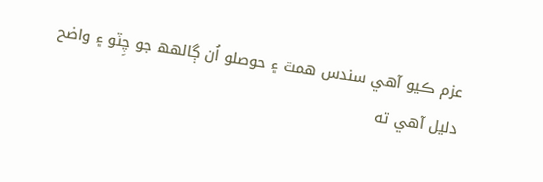عزم ڪيو آهي سندس همٿ ۽ حوصلو اُن ڳالهھ جو چِٽو ۽ واضح دليل آهي ته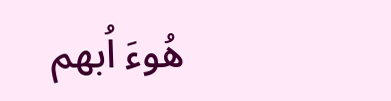هُوءَ اُبھم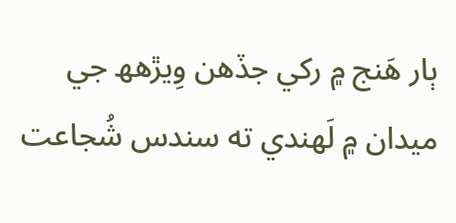ٻار هَنج ۾ رکي جڏهن وِيڙهھ جي ميدان ۾ لَهندي ته سندس شُجاعت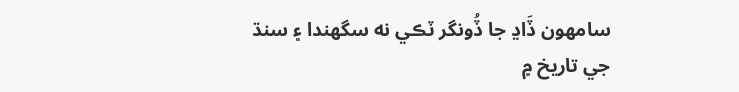سامهون ڏَاڍ جا ڏُونگر ٽڪي نه سگهندا ۽ سنڌ جي تاريخ ۾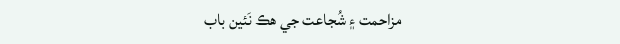مزاحمت ۽ شُجاعت جي هڪ نَئين باب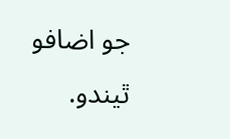جو اضافو ٿيندو.